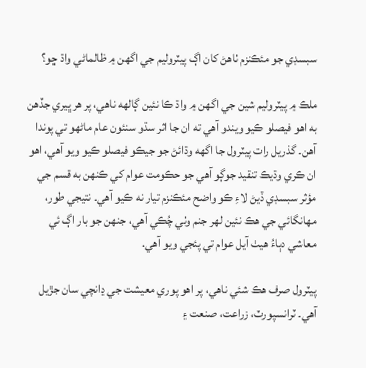سبسڊي جو مئڪنزم ٺاهڻ کان اڳ پيٽروليم جي اگهن ۾ ظالماڻي واڌ ڇو؟

ملڪ ۾ پيٽروليم شين جي اگهن ۾ واڌ ڪا نئين ڳالهه ناهي، پر هر ڀيري جڏهن به اهو فيصلو ڪيو ويندو آهي ته ان جا اثر سڌو سنئون عام ماڻهو تي پوندا آهن۔ گذريل رات پيٽرول جا اگهه وڌائڻ جو جيڪو فيصلو ڪيو ويو آهي، اهو ان ڪري وڌيڪ تنقيد جوڳو آهي جو حڪومت عوام کي ڪنهن به قسم جي مؤثر سبسڊي ڏيڻ لاءِ ڪو واضح مئڪنزم تيار نه ڪيو آهي۔ نتيجي طور، مهانگائي جي هڪ نئين لهر جنم وٺي چُڪي آهي، جنهن جو بار اڳ ئي معاشي دٻاءُ هيٺ آيل عوام تي پئجي ويو آهي.

پيٽرول صرف هڪ شئي ناهي، پر اهو پوري معيشت جي ڍانچي سان جڙيل آهي۔ ٽرانسپورٽ، زراعت، صنعت ۽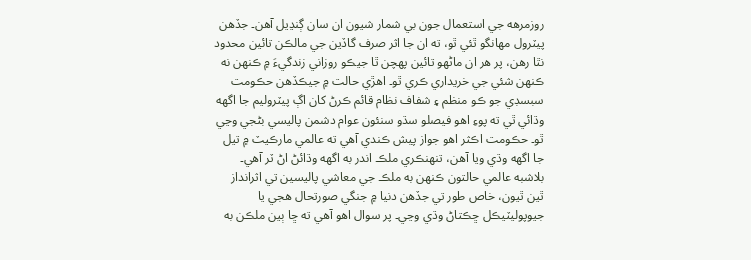روزمرهه جي استعمال جون بي شمار شيون ان سان ڳنڍيل آهن۔ جڏهن پيٽرول مهانگو ٿئي ٿو، ته ان جا اثر صرف گاڏين جي مالڪن تائين محدود نٿا رهن، پر هر ان ماڻهو تائين پهچن ٿا جيڪو روزاني زندگيءَ ۾ ڪنهن نه ڪنهن شئي جي خريداري ڪري ٿو۔ اهڙي حالت ۾ جيڪڏهن حڪومت سبسڊي جو ڪو منظم ۽ شفاف نظام قائم ڪرڻ کان اڳ پيٽروليم جا اگهه وڌائي ٿي ته پوءِ اهو فيصلو سڌو سنئون عوام دشمن پاليسي بڻجي وڃي ٿو۔ حڪومت اڪثر اهو جواز پيش ڪندي آهي ته عالمي مارڪيٽ ۾ تيل جا اگهه وڌي ويا آهن، تنهنڪري ملڪ اندر به اگهه وڌائڻ اڻ ٽر آهي۔ بلاشبه عالمي حالتون ڪنهن به ملڪ جي معاشي پاليسين تي اثرانداز ٿين ٿيون، خاص طور تي جڏهن دنيا ۾ جنگي صورتحال هجي يا جيوپوليٽيڪل ڇڪتاڻ وڌي وڃي۔ پر سوال اهو آهي ته ڇا ٻين ملڪن به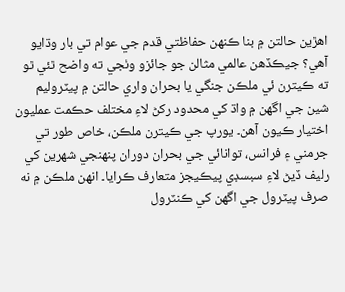اهڙين حالتن ۾ بنا ڪنهن حفاظتي قدم جي عوام تي بار وڌايو آهي؟ جيڪڏهن عالمي مثالن جو جائزو وٺجي ته واضح ٿئي ٿو ته ڪيترن ئي ملڪن جنگي يا بحران واري حالتن ۾ پيٽروليم شين جي اگهن ۾ واڌ کي محدود رکڻ لاءِ مختلف حڪمت عمليون اختيار ڪيون آهن۔ يورپ جي ڪيترن ملڪن، خاص طور تي جرمني ۽ فرانس، توانائي جي بحران دوران پنهنجي شهرين کي رليف ڏيڻ لاءِ سبسڊي پيڪيجز متعارف ڪرايا۔ انهن ملڪن ۾ نه صرف پيٽرول جي اگهن کي ڪنٽرول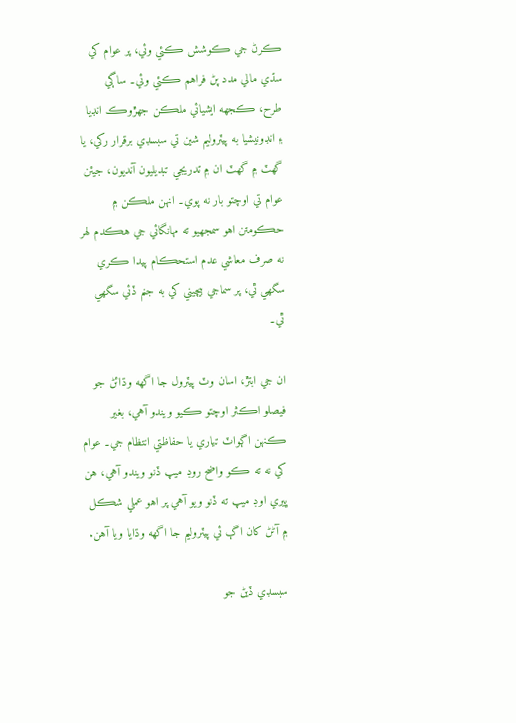ڪرڻ جي ڪوشش ڪئي وئي، پر عوام کي سڌي مالي مدد پڻ فراهم ڪئي وئي۔ ساڳي طرح، ڪجهه ايشيائي ملڪن جهڙوڪ انڊيا ۽ انڊونيشيا به پيٽروليم شين تي سبسڊي برقرار رکي، يا گهٽ ۾ گهٽ ان ۾ تدريجي تبديليون آنديون، جيئن عوام تي اوچتو بار نه پوي۔ انهن ملڪن ۾ حڪومتن اهو سمجهيو ته مهانگائي جي هڪدم لهر نه صرف معاشي عدم استحڪام پيدا ڪري سگهي ٿي، پر سماجي بيچيني کي به جنم ڏئي سگهي ٿي۔

ان جي ابتڙ، اسان وٽ پيٽرول جا اگهه وڌائڻ جو فيصلو اڪثر اوچتو ڪيو ويندو آهي، بغير ڪنهن اڳواٽ تياري يا حفاظتي انتظام جي۔ عوام کي نه ته ڪو واضح روڊ ميپ ڏنو ويندو آهي، هن ڀيري اوڊ ميپ ته ڏنو ويو آهي پر اهو عملي شڪل ۾ آڻڻ کان اڳ ئي پيٽروليم جا اگهه وڌايا ويا آهن.

سبسڊي ڏيڻ جو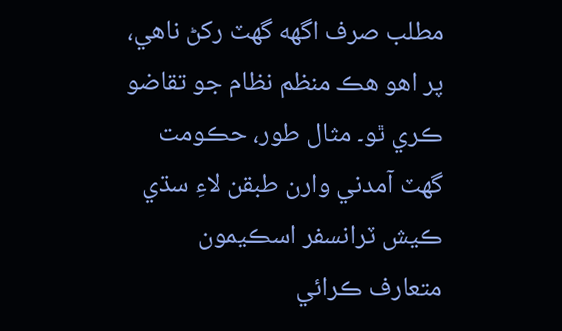مطلب صرف اگهه گهٽ رکڻ ناهي، پر اهو هڪ منظم نظام جو تقاضو ڪري ٿو۔ مثال طور، حڪومت گهٽ آمدني وارن طبقن لاءِ سڌي ڪيش ٽرانسفر اسڪيمون متعارف ڪرائي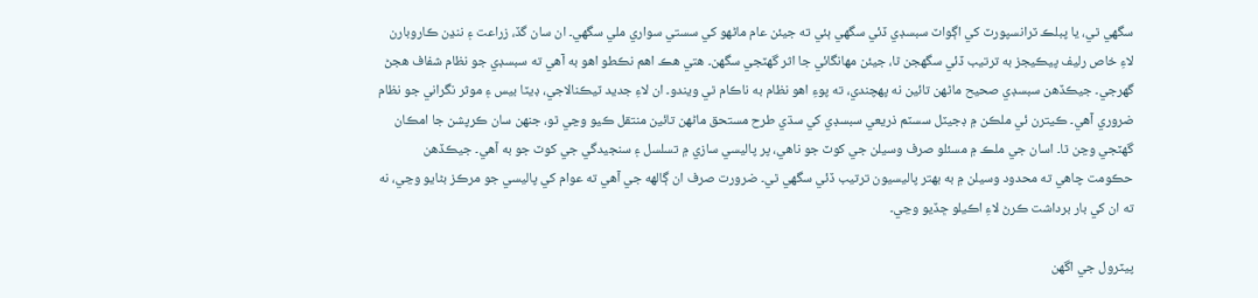سگهي ٿي، يا پبلڪ ٽرانسپورٽ کي اڳواٽ سبسڊي ڏئي سگهي ٻئي ته جيئن عام ماڻهو کي سستي سواري ملي سگهي۔ ان سان گڏ، زراعت ۽ ننڍن ڪاروبارن لاءِ خاص رليف پيڪيجز به ترتيب ڏئي سگهجن ٿا، جيئن مهانگائي جا اثر گهٽجي سگهن۔ هتي هڪ اهم نڪطو اهو به آهي ته سبسڊي جو نظام شفاف هجڻ گهرجي۔ جيڪڏهن سبسڊي صحيح ماڻهن تائين نه پهچندي، ته پوءِ اهو نظام به ناڪام ٿي ويندو۔ ان لاءِ جديد ٽيڪنالاجي، ڊيٽا بيس ۽ موثر نگراني جو نظام ضروري آهي۔ ڪيترن ئي ملڪن ۾ ڊجيٽل سسٽم ذريعي سبسڊي کي سڌي طرح مستحق ماڻهن تائين منتقل ڪيو وڃي ٿو، جنهن سان ڪرپشن جا امڪان گهٽجي وڃن ٿا۔ اسان جي ملڪ ۾ مسئلو صرف وسيلن جي کوٽ جو ناهي، پر پاليسي سازي ۾ تسلسل ۽ سنجيدگي جي کوٽ جو به آهي۔ جيڪڏهن حڪومت چاهي ته محدود وسيلن ۾ به بهتر پاليسيون ترتيب ڏئي سگهي ٿي۔ ضرورت صرف ان ڳالهه جي آهي ته عوام کي پاليسي جو مرڪز بڻايو وڃي، نه ته ان کي بار برداشت ڪرڻ لاءِ اڪيلو ڇڏيو وڃي۔

پيٽرول جي اگهن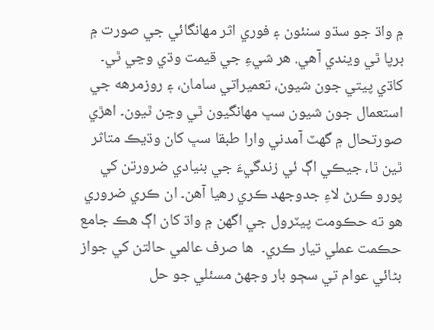۾ واڌ جو سڌو سنئون ۽ فوري اثر مهانگائي جي صورت ۾ برپا ٿي ويندي آهي. هر شيءِ جي قيمت وڌي وڃي ٿي۔ کاڌي پيتي جون شيون، تعميراتي سامان، ۽ روزمرهه جي استعمال جون شيون سڀ مهانگيون ٿي وڃن ٿيون۔ اهڙي صورتحال ۾ گهٽ آمدني وارا طبقا سڀ کان وڌيڪ متاثر ٿين ٿا، جيڪي اڳ ئي زندگيءَ جي بنيادي ضرورتن کي پورو ڪرڻ لاءِ جدوجهد ڪري رهيا آهن۔ ان ڪري ضروري هو ته حڪومت پيٽرول جي اگهن ۾ واڌ کان اڳ هڪ جامع حڪمت عملي تيار ڪري۔  ها صرف عالمي حالتن کي جواز بڻائي عوام تي سڄو بار وجهڻ مسئلي جو حل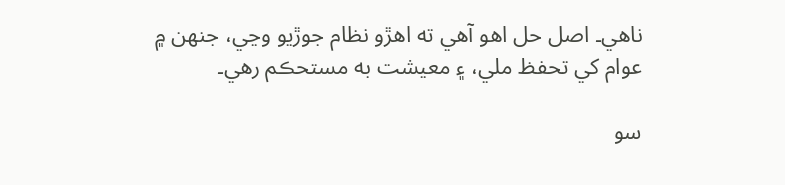ناهي۔ اصل حل اهو آهي ته اهڙو نظام جوڙيو وڃي، جنهن ۾ عوام کي تحفظ ملي، ۽ معيشت به مستحڪم رهي۔

سو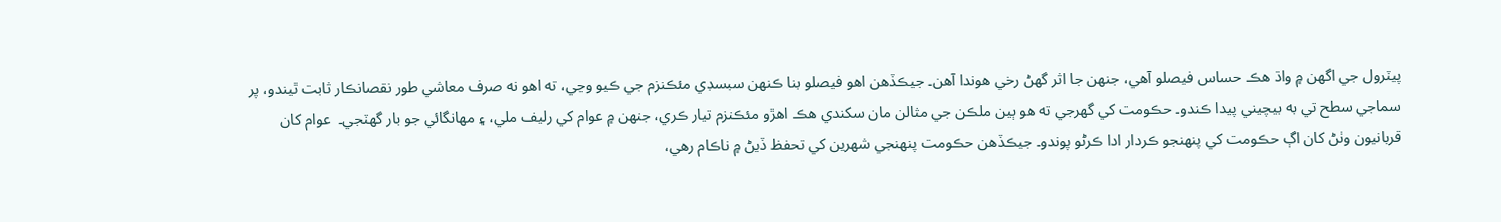پيٽرول جي اگهن ۾ واڌ هڪ حساس فيصلو آهي، جنهن جا اثر گهڻ رخي هوندا آهن۔ جيڪڏهن اهو فيصلو بنا ڪنهن سبسڊي مئڪنزم جي ڪيو وڃي، ته اهو نه صرف معاشي طور نقصانڪار ثابت ٿيندو، پر سماجي سطح تي به بيچيني پيدا ڪندو۔ حڪومت کي گهرجي ته هو ٻين ملڪن جي مثالن مان سکندي هڪ اهڙو مئڪنزم تيار ڪري، جنهن ۾ عوام کي رليف ملي، ۽ مهانگائي جو بار گهٽجي۔  عوام کان قربانيون وٺڻ کان اڳ حڪومت کي پنهنجو ڪردار ادا ڪرڻو پوندو۔ جيڪڏهن حڪومت پنهنجي شهرين کي تحفظ ڏيڻ ۾ ناڪام رهي،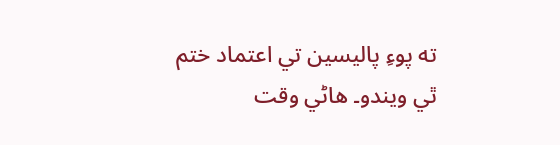ته پوءِ پاليسين تي اعتماد ختم ٿي ويندو۔ هاڻي وقت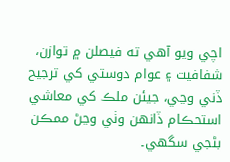اچي ويو آهي ته فيصلن ۾ توازن، شفافيت ۽ عوام دوستي کي ترجيح ڏني وڃي، جيئن ملڪ کي معاشي استحڪام ڏانهن وٺي وڃڻ ممڪن بڻجي سگهي۔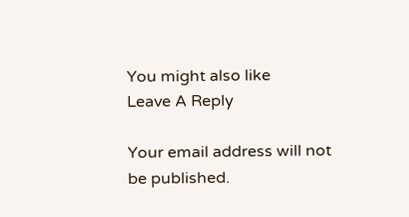You might also like
Leave A Reply

Your email address will not be published.